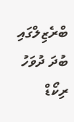ބްރެޒިލްގައި ބުދަ ދުވަހު ރިކޯޑް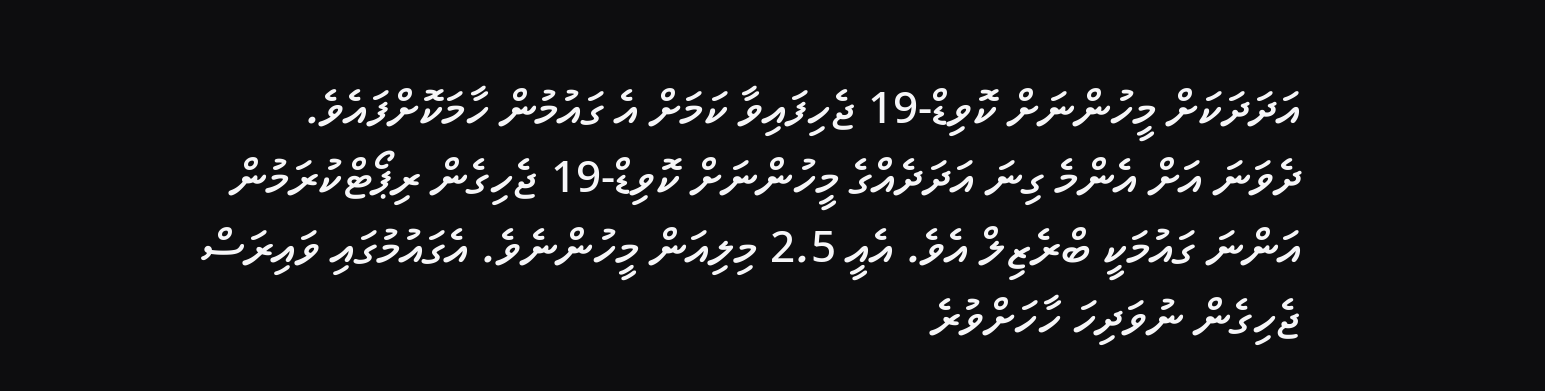އަދަދަކަށް މީހުންނަށް ކޮވިޑް-19 ޖެހިފައިވާ ކަމަށް އެ ގައުމުން ހާމަކޮށްފައެވެ.
ދެވަނަ އަށް އެންމެ ގިނަ އަދަދެއްގެ މީހުންނަށް ކޮވިޑް-19 ޖެހިގެން ރިޕޯޓްކުރަމުން އަންނަ ގައުމަކީ ބްރެޒިލް އެވެ. އެއީ 2.5 މިލިއަން މީހުންނެވެ. އެގައުމުގައި ވައިރަސް ޖެހިގެން ނުވަދިހަ ހާހަށްވުރެ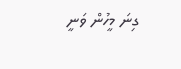ގިނަ މީހުން ވަނީ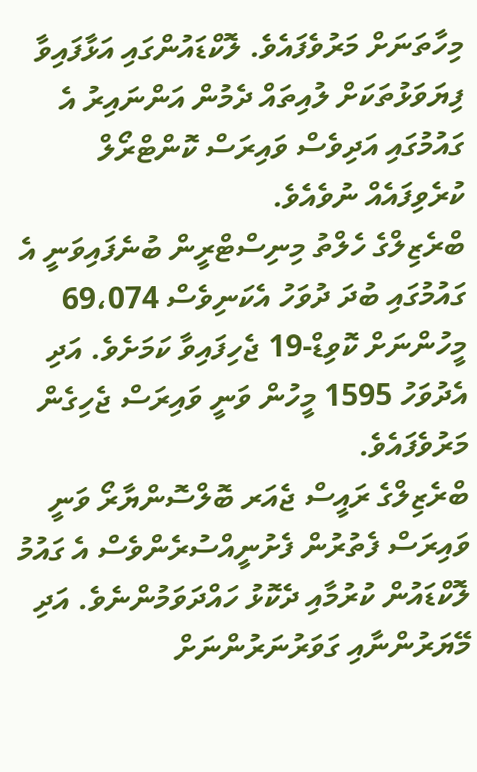މިހާތަނަށް މަރުވެފައެވެ. ލޮކްޑައުންގައި އަޅާފައިވާ ފިޔަވަޅުތަކަށް ލުއިތައް ދެމުން އަންނައިރު އެ ގައުމުގައި އަދިވެސް ވައިރަސް ކޮންޓްރޯލް ކުރެވިފައެއް ނުވެއެވެ.
ބްރެޒިލްގެ ހެލްތު މިނިސްޓްރީން ބުނެފައިވަނީ އެ ގައުމުގައި ބުދަ ދުވަހު އެކަނިވެސް 69،074 މީހުންނަށް ކޮވިޑް-19 ޖެހިފައިވާ ކަމަށެވެ. އަދި އެދުވަހު 1595 މީހުން ވަނީ ވައިރަސް ޖެހިގެން މަރުވެފައެވެ.
ބްރެޒިލްގެ ރައީސް ޖެއަރ ބޮލްސޮންޔާރޯ ވަނީ ވައިރަސް ފެތުރުން ފެށުނީއްސުރެންވެސް އެ ގައުމު ލޮކްޑައުން ކުރުމާއި ދެކޮޅު ހައްދަވަމުންނެވެ. އަދި މޭޔަރުންނާއި ގަވަރުނަރުންނަށް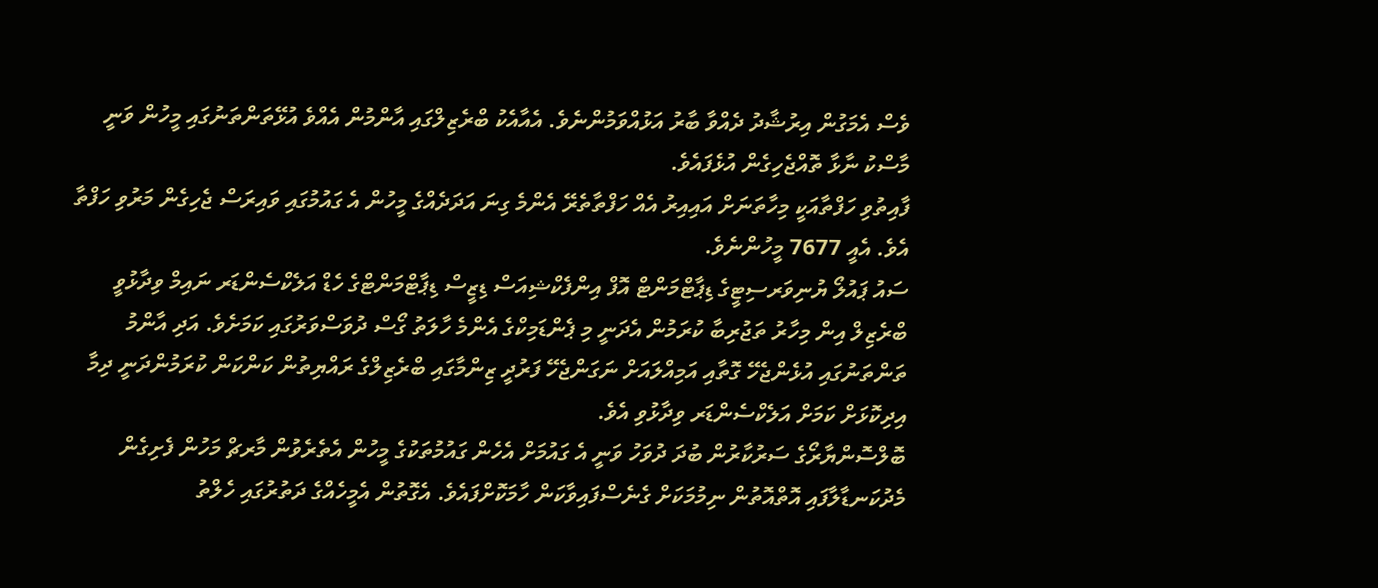ވެސް އެމަގުން އިރުޝާދު ދެއްވާ ބާރު އަޅުއްވަމުންނެވެ. އެއާއެކު ބްރެޒިލްގައި އާންމުން އެއްވެ އުޅޭތަންތަނުގައި މީހުން ވަނީ މާސްކު ނާޅާ ތޮއްޖެހިގެން އުޅެފައެވެ.
ފާއިތުވި ހަފްތާއަކީ މިހާތަނަށް އައިއިރު އެއް ހަފްތާތެރޭ އެންމެ ގިނަ އަދަދެއްގެ މީހުން އެ ގައުމުގައި ވައިރަސް ޖެހިގެން މަރުވި ހަފްތާ އެވެ. އެއީ 7677 މީހުންނެވެ.
ސައު ޕައުލޯ ޔުނިވަރސިޓީގެ ޑިޕާޓްމަންޓް އޮފް އިންފެކްޝިއަސް ޑިޒީސް ޑިޕާޓްމަންޓްގެ ހެޑް އަލެކްސެންޑަރ ނައިމް ވިދާޅުވީ ބްރެޒިލް އިން މިހާރު ތަޖުރިބާ ކުރަމުން އެދަނީ މި ޕެންޑަމިކްގެ އެންމެ ހާލަތު ގޯސް ދުވަސްވަރުގައި ކަމަށެވެ. އަދި އާންމު ތަންތަނުގައި އުޅެންޖެހޭ ގޮތާއި އަމިއްލައަށް ނަގަންޖެހޭ ފަރުދީ ޒިންމާގައި ބްރެޒިލްގެ ރައްޔިތުން ކަންކަން ކުރަމުންދަނީ ދިމާ އިދިކޮޅަށް ކަމަށް އަލެކްސެންޑަރ ވިދާޅުވި އެވެ.
ބޮލްސޮންޔާރޯގެ ސަރުކާރުން ބުދަ ދުވަހު ވަނީ އެ ގައުމަށް އެހެން ގައުމުތަކުގެ މީހުން އެތެރެވުން މާރޗް މަހުން ފެށިގެން މެދުކަނޑާލާފައި އޮތްއޮތުން ނިމުމަކަށް ގެނެސްފައިވާކަން ހާމަކޮށްފައެވެ. އެގޮތުން އެމީހެއްގެ ދަތުރުގައި ހެލްތު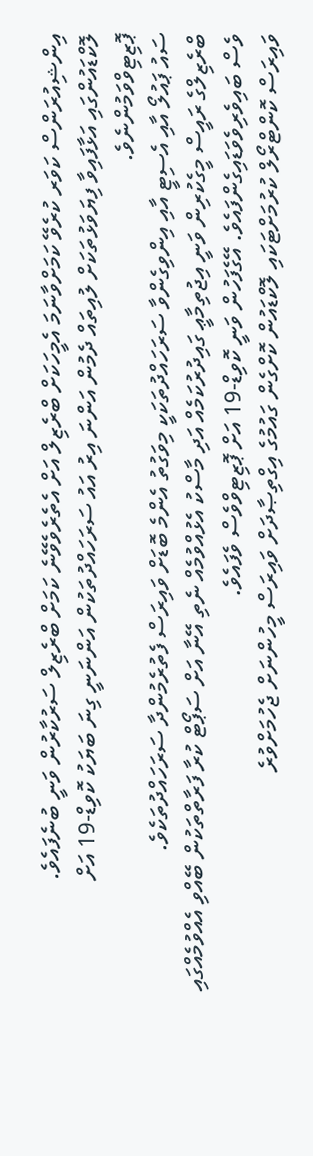އިންޝިއުރަންސް ކަވަރ ކުރެވޭ ކަމަށްވާނަމަ އެމީހަކަށް ބްރެޒިލް އަށް އެތެރެވެވޭނެ ކަމަށް ބްރެޒިލް ސަރުކާރުން ވަނީ ބުނެފައެވެ.
ލޮކްޑައުންގައި އަޅާފައިވާ ފިޔަވަޅުތަކަށް ލުއިތައް ދެމުން އަންނަ އިރު އައު ސަރަހައްދުތަކުން އަންނަނީ ގިނަ ބަޔަކު ކޮވިޑް-19 އަށް ޕޮޒިޓިވްވަމުންނެވެ.
ސައު ޕައުލޯ އާއި އެސިޓީ އާއި އިންވިގެންވާ ސަރަހައްދުތަކަކީ މިވަގުތު އެންމެ ބޮޑަށް ވައިރަސް ފެތުރެމުންދާ ސަރަހައްދުތަކެވެ.
ބްރެޒިލްގެ ރައީސް މީގެކުރިން ވަނީ އިޖުތިމާޢީ ގައިދުރުކަމެއް އަދި މާސްކު އެޅުއްވުމެއް ނެތި އޭނާ އަށް ސަޕޯޓް ކުރާ ފަރާތްތަކުން ބޭއްވި އެއްވުމެއްގައި ވެސް ބައިވެރިވެވަޑައިގެންފައެވެ. އޭގެފަހުން ވަނީ ކޮވިޑް-19 އަށް ޕޮޒިޓިވްވެސް ވެފައެވެ.
ވައިރަސް ކޮންޓްރޯލް ކުރުމަށްޓަކައި ލޮކްޑައުން ކޮށްގެން ގައުމުގެ އިގްތިޞާދަށް ވައިރަސް މީހުންނަށް ޖެހުމަށްވުރެ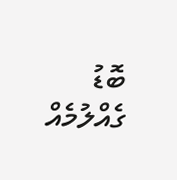ބޮޑު ގެއްލުމެއް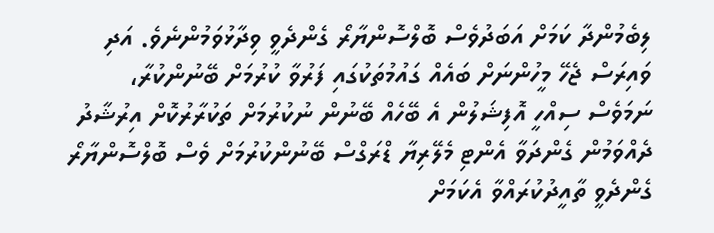ލިބެމުންދާ ކަމަށް އަބަދުވެސް ބޮލްސޮންޔާރޯ ގެންދެވީ ވިދާޅުވަމުންނެވެ. އަދި ވައިރަސް ޖެހޭ މީހުންނަށް ބައެއް ގައުމުތަކުގައި ފަރުވާ ކުރުމަށް ބޭނުންކުރާ، ނަމަވެސް ސިއްހީ އޮފިޝަލުން އެ ބޭހެއް ބޭނުން ނުކުރުމަށް ތަކުރާރުކޮށް އިރުޝާދު ދެއްވަމުން ގެންދަވާ އެންޓި މެލޭރިޔާ ޑްރަގްސް ބޭނުންކުރުމަށް ވެސް ބޮލްސޮންޔާރޯ ގެންދެވީ ތާއީދުކުރައްވާ އެކަމަށް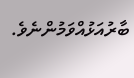ބާރުއަޅުއްވަމުންނެވެ.